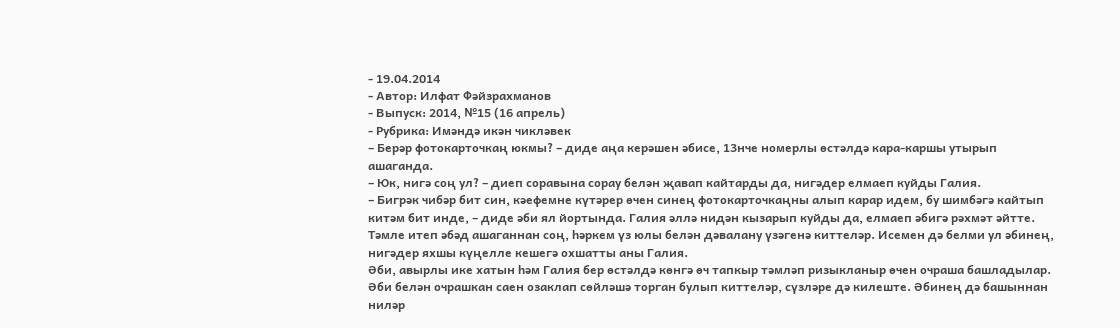- 19.04.2014
- Автор: Илфат Фәйзрахманов
- Выпуск: 2014, №15 (16 апрель)
- Рубрика: Имәндә икән чикләвек
– Берәр фотокарточкаң юкмы? – диде аңа керәшен әбисе, 13нче номерлы өстәлдә кара-каршы утырып ашаганда.
– Юк, нигә соң ул? – диеп соравына сорау белән җавап кайтарды да, нигәдер елмаеп куйды Галия.
– Бигрәк чибәр бит син, кәефемне күтәрер өчен синең фотокарточкаңны алып карар идем, бу шимбәгә кайтып китәм бит инде, – диде әби ял йортында. Галия әллә нидән кызарып куйды да, елмаеп әбигә рәхмәт әйтте.
Тәмле итеп әбәд ашаганнан соң, һәркем үз юлы белән дәвалану үзәгенә киттеләр. Исемен дә белми ул әбинең, нигәдер яхшы күңелле кешегә охшатты аны Галия.
Әби, авырлы ике хатын һәм Галия бер өстәлдә көнгә өч тапкыр тәмләп ризыкланыр өчен очраша башладылар. Әби белән очрашкан саен озаклап сөйләшә торган булып киттеләр, сүзләре дә килеште. Әбинең дә башыннан ниләр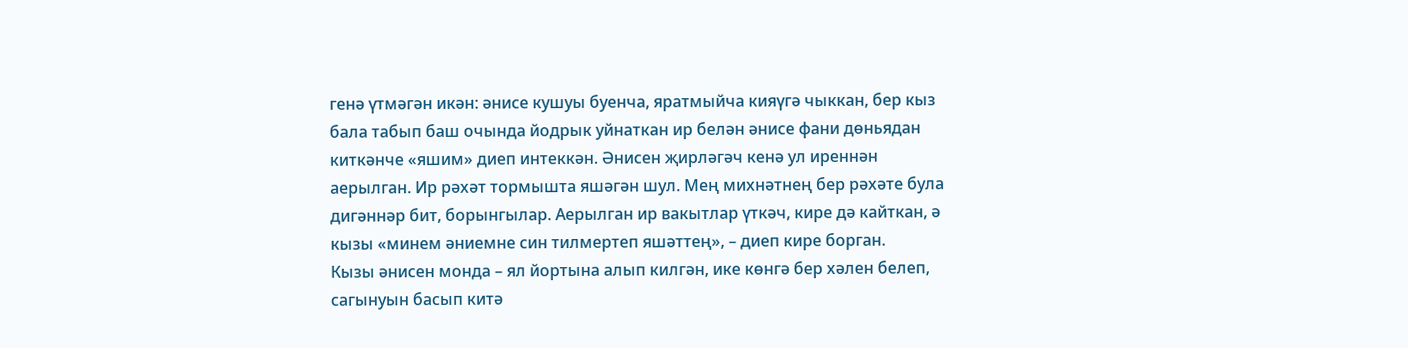генә үтмәгән икән: әнисе кушуы буенча, яратмыйча кияүгә чыккан, бер кыз бала табып баш очында йодрык уйнаткан ир белән әнисе фани дөньядан киткәнче «яшим» диеп интеккән. Әнисен җирләгәч кенә ул иреннән аерылган. Ир рәхәт тормышта яшәгән шул. Мең михнәтнең бер рәхәте була дигәннәр бит, борынгылар. Аерылган ир вакытлар үткәч, кире дә кайткан, ә кызы «минем әниемне син тилмертеп яшәттең», – диеп кире борган.
Кызы әнисен монда – ял йортына алып килгән, ике көнгә бер хәлен белеп, сагынуын басып китә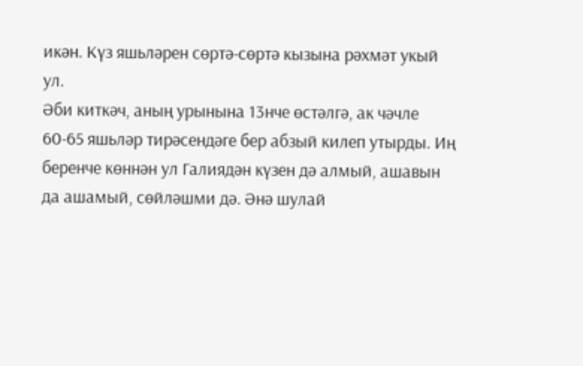икән. Күз яшьләрен сөртә-сөртә кызына рәхмәт укый ул.
Әби киткәч, аның урынына 13нче өстәлгә, ак чәчле 60-65 яшьләр тирәсендәге бер абзый килеп утырды. Иң беренче көннән ул Галиядән күзен дә алмый, ашавын да ашамый, сөйләшми дә. Әнә шулай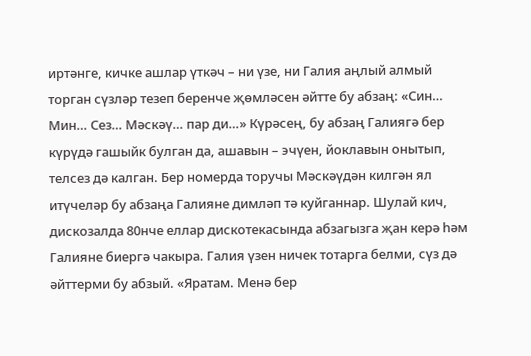иртәнге, кичке ашлар үткәч – ни үзе, ни Галия аңлый алмый торган сүзләр тезеп беренче җөмләсен әйтте бу абзаң: «Син… Мин… Сез… Мәскәү… пар ди…» Күрәсең, бу абзаң Галиягә бер күрүдә гашыйк булган да, ашавын – эчүен, йоклавын онытып, телсез дә калган. Бер номерда торучы Мәскәүдән килгән ял итүчеләр бу абзаңа Галияне димләп тә куйганнар. Шулай кич, дискозалда 80нче еллар дискотекасында абзагызга җан керә һәм Галияне биергә чакыра. Галия үзен ничек тотарга белми, сүз дә әйттерми бу абзый. «Яратам. Менә бер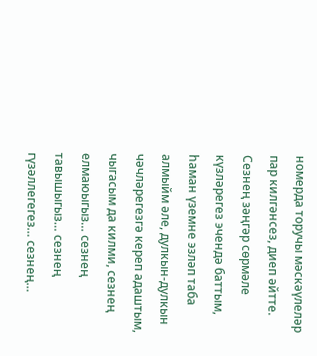номерда торучы мәскәүлеләр пар килгәнсез, диеп әйтте. Сезнең зәңгәр сөрмәле күзләрегез эчендә баттым, һаман үземне эзләп таба алмыйм әле, дулкын-дулкын чәчләрегезгә кереп адаштым, чыгасым да килми, сезнең елмаюыгыз… сезнең тавышыгыз… сезнең гүзәллегегез… сезнең…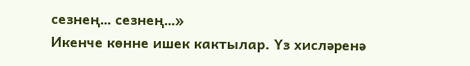сезнең… сезнең…»
Икенче көнне ишек кактылар. Үз хисләренә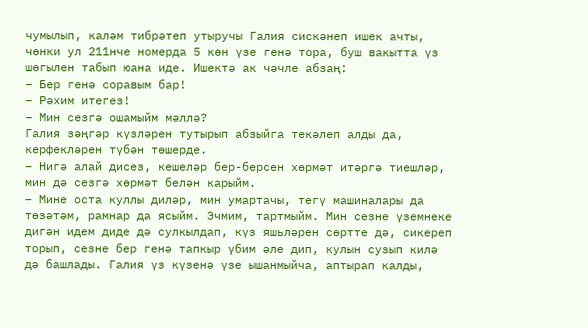чумылып, каләм тибрәтеп утыручы Галия сискәнеп ишек ачты, чөнки ул 211нче номерда 5 көн үзе генә тора, буш вакытта үз шөгылен табып юана иде. Ишектә ак чәчле абзаң:
– Бер генә соравым бар!
– Рәхим итегез!
– Мин сезгә ошамыйм мәллә?
Галия зәңгәр күзләрен тутырып абзыйга текәлеп алды да, керфекләрен түбән төшерде.
– Нигә алай дисез, кешеләр бер-берсен хөрмәт итәргә тиешләр, мин дә сезгә хөрмәт белән карыйм.
– Мине оста куллы диләр, мин умартачы, тегү машиналары да төзәтәм, рамнар да ясыйм. Эчмим, тартмыйм. Мин сезне үземнеке дигән идем диде дә сулкылдап, күз яшьләрен сөртте дә, сикереп торып, сезне бер генә тапкыр үбим әле дип, кулын сузып килә дә башлады. Галия үз күзенә үзе ышанмыйча, аптырап калды,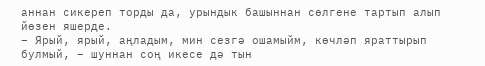аннан сикереп торды да, урындык башыннан сөлгене тартып алып йөзен яшерде.
– Ярый, ярый, аңладым, мин сезгә ошамыйм, көчләп яраттырып булмый, – шуннан соң икесе дә тын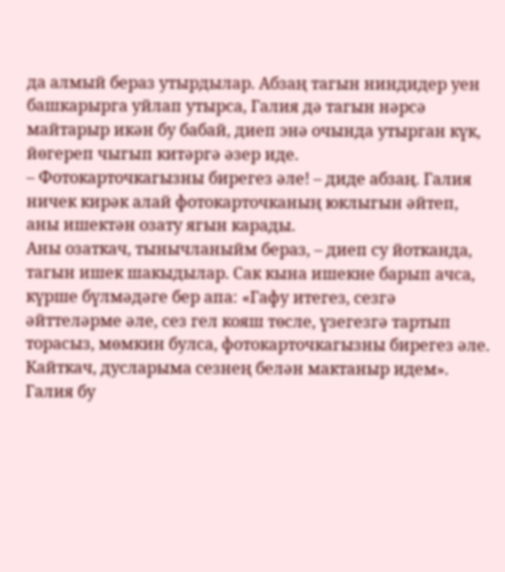да алмый бераз утырдылар. Абзаң тагын ниндидер уен башкарырга уйлап утырса, Галия дә тагын нәрсә майтарыр икән бу бабай, диеп энә очында утырган күк, йөгереп чыгып китәргә әзер иде.
– Фотокарточкагызны бирегез әле! – диде абзаң. Галия ничек кирәк алай фотокарточканың юклыгын әйтеп, аны ишектән озату ягын карады.
Аны озаткач, тынычланыйм бераз, – диеп су йотканда, тагын ишек шакыдылар. Сак кына ишекне барып ачса, күрше бүлмәдәге бер апа: «Гафу итегез, сезгә әйттеләрме әле, сез гел кояш төсле, үзегезгә тартып торасыз, мөмкин булса, фотокарточкагызны бирегез әле. Кайткач, дусларыма сезнең белән мактаныр идем». Галия бу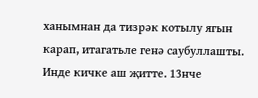ханымнан да тизрәк котылу ягын карап, итагатьле генә саубуллашты.
Инде кичке аш җитте. 13нче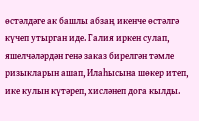өстәлдәге ак башлы абзаң икенче өстәлгә күчеп утырган иде. Галия иркен сулап, яшелчәләрдән генә заказ бирелгән тәмле ризыкларын ашап, Илаһысына шөкер итеп, ике кулын күтәреп, хисләнеп дога кылды.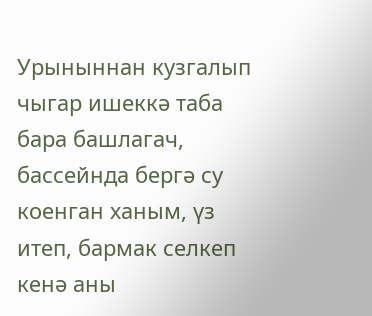Урыныннан кузгалып чыгар ишеккә таба бара башлагач, бассейнда бергә су коенган ханым, үз итеп, бармак селкеп кенә аны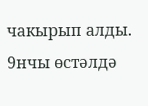чакырып алды. 9нчы өстәлдә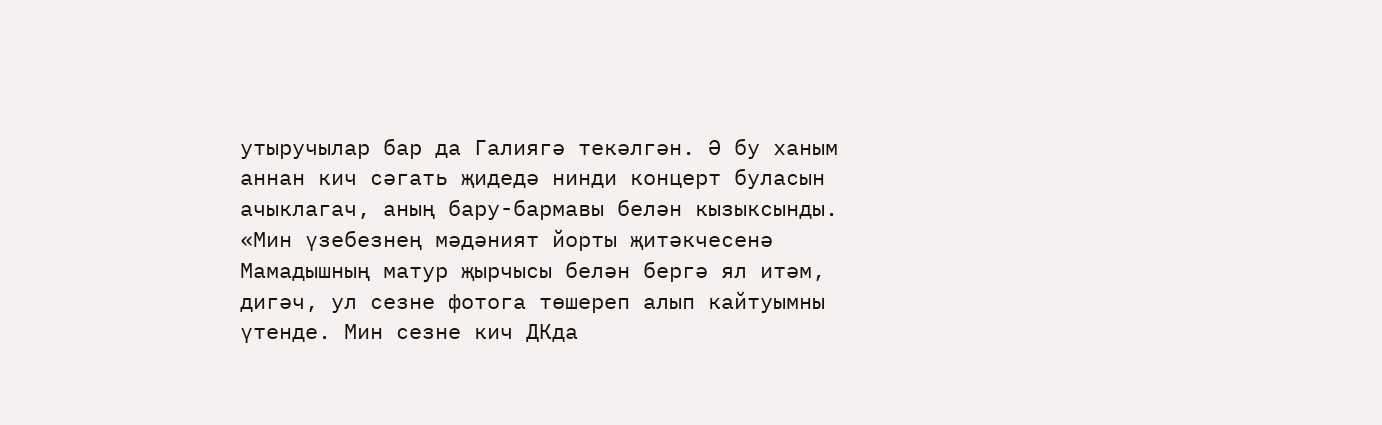утыручылар бар да Галиягә текәлгән. Ә бу ханым аннан кич сәгать җидедә нинди концерт буласын ачыклагач, аның бару-бармавы белән кызыксынды. «Мин үзебезнең мәдәният йорты җитәкчесенә Мамадышның матур җырчысы белән бергә ял итәм, дигәч, ул сезне фотога төшереп алып кайтуымны үтенде. Мин сезне кич ДКда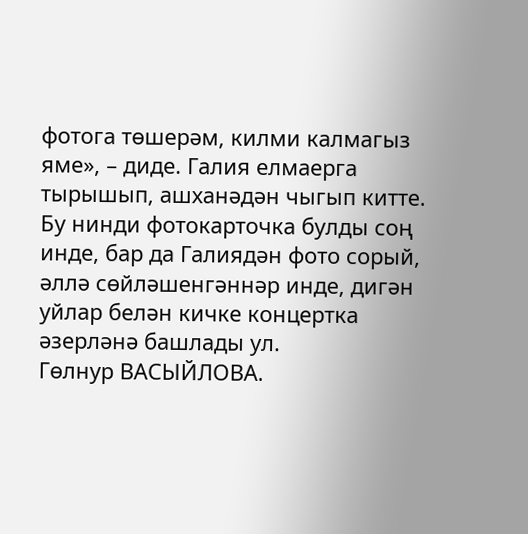фотога төшерәм, килми калмагыз яме», – диде. Галия елмаерга тырышып, ашханәдән чыгып китте.
Бу нинди фотокарточка булды соң инде, бар да Галиядән фото сорый, әллә сөйләшенгәннәр инде, дигән уйлар белән кичке концертка әзерләнә башлады ул.
Гөлнур ВАСЫЙЛОВА.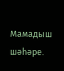Мамадыш шәһәре.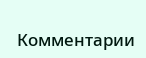Комментарии